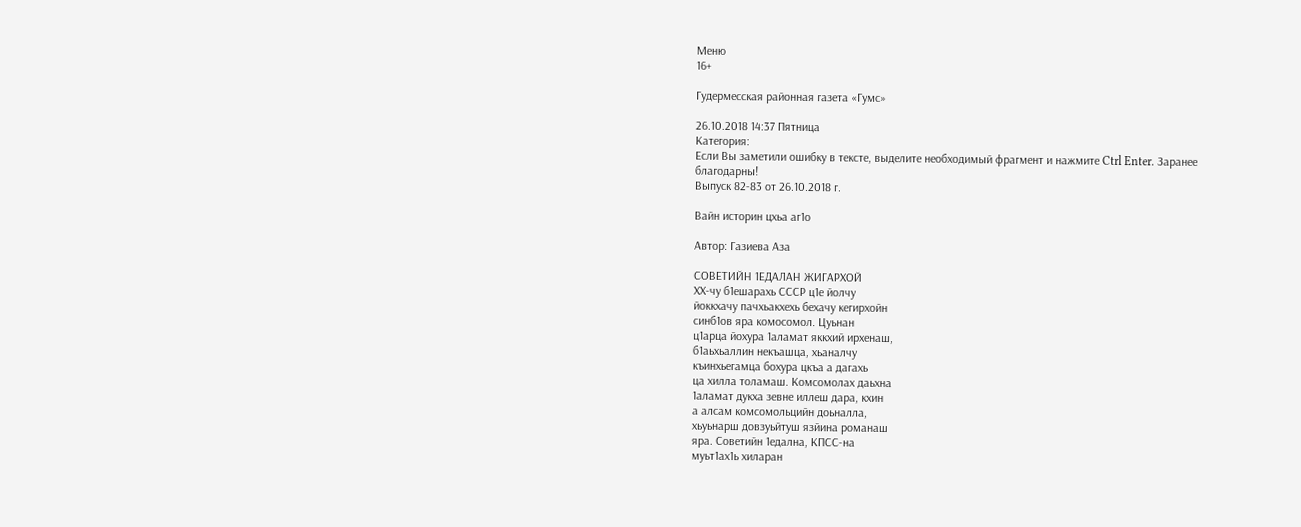Меню
16+

Гудермесская районная газета «Гумс»

26.10.2018 14:37 Пятница
Категория:
Если Вы заметили ошибку в тексте, выделите необходимый фрагмент и нажмите Ctrl Enter. Заранее благодарны!
Выпуск 82-83 от 26.10.2018 г.

Вайн историн цхьа аг1о

Автор: Газиева Аза

СОВЕТИЙН 1ЕДАЛАН ЖИГАРХОЙ
ХХ-чу б1ешарахь СССР ц1е йолчу
йоккхачу пачхьакхехь бехачу кегирхойн
синб1ов яра комосомол. Цуьнан
ц1арца йохура 1аламат яккхий ирхенаш,
б1аьхьаллин некъашца, хьаналчу
къинхьегамца бохура цкъа а дагахь
ца хилла толамаш. Комсомолах даьхна
1аламат дукха зевне иллеш дара, кхин
а алсам комсомольцийн доьналла,
хьуьнарш довзуьйтуш язйина романаш
яра. Советийн 1едална, КПСС-на
муьт1ах1ь хиларан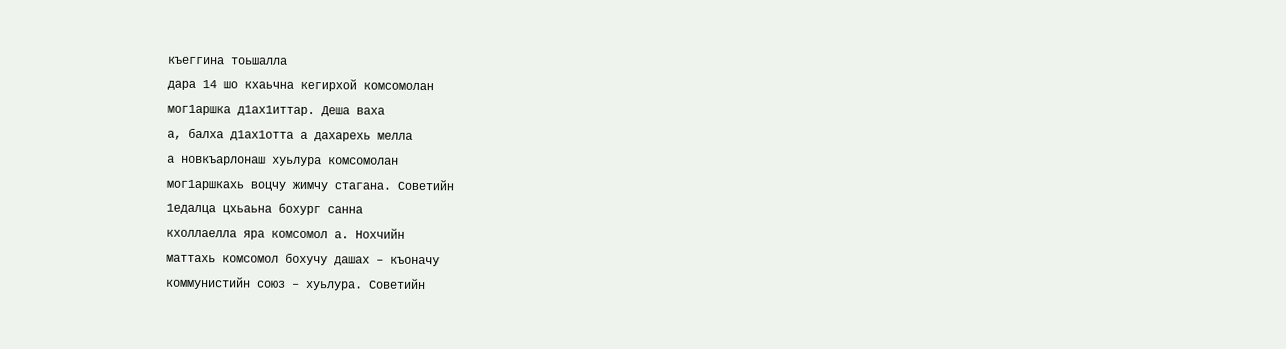къеггина тоьшалла
дара 14 шо кхаьчна кегирхой комсомолан
мог1аршка д1ах1иттар. Деша ваха
а, балха д1ах1отта а дахарехь мелла
а новкъарлонаш хуьлура комсомолан
мог1аршкахь воцчу жимчу стагана. Советийн
1едалца цхьаьна бохург санна
кхоллаелла яра комсомол а. Нохчийн
маттахь комсомол бохучу дашах – къоначу
коммунистийн союз – хуьлура. Советийн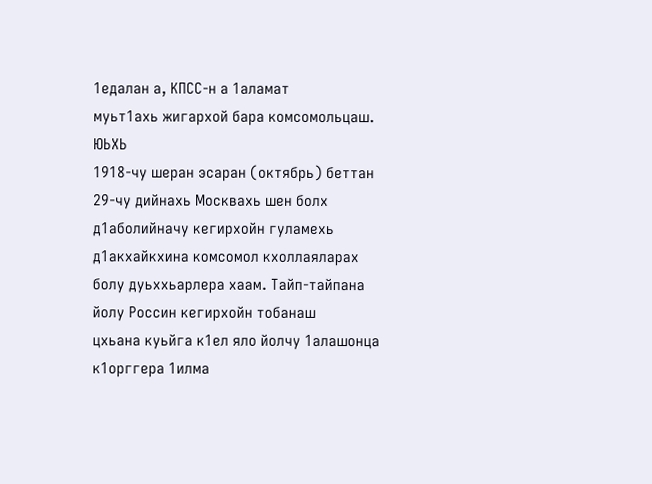1едалан а, КПСС-н а 1аламат
муьт1ахь жигархой бара комсомольцаш.
ЮЬХЬ
1918-чу шеран эсаран (октябрь) беттан
29-чу дийнахь Москвахь шен болх
д1аболийначу кегирхойн гуламехь
д1акхайкхина комсомол кхоллаяларах
болу дуьххьарлера хаам. Тайп-тайпана
йолу Россин кегирхойн тобанаш
цхьана куьйга к1ел яло йолчу 1алашонца
к1орггера 1илма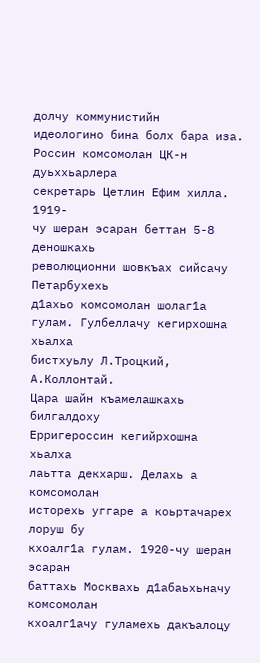долчу коммунистийн
идеологино бина болх бара иза.
Россин комсомолан ЦК-н дуьххьарлера
секретарь Цетлин Ефим хилла. 1919-
чу шеран эсаран беттан 5-8 деношкахь
революционни шовкъах сийсачу Петарбухехь
д1ахьо комсомолан шолаг1а
гулам. Гулбеллачу кегирхошна хьалха
бистхуьлу Л.Троцкий, А.Коллонтай.
Цара шайн къамелашкахь билгалдоху
Ерригероссин кегийрхошна хьалха
лаьтта декхарш. Делахь а комсомолан
исторехь уггаре а коьртачарех лоруш бу
кхоалг1а гулам. 1920-чу шеран эсаран
баттахь Москвахь д1абаьхьначу комсомолан
кхоалг1ачу гуламехь дакъалоцу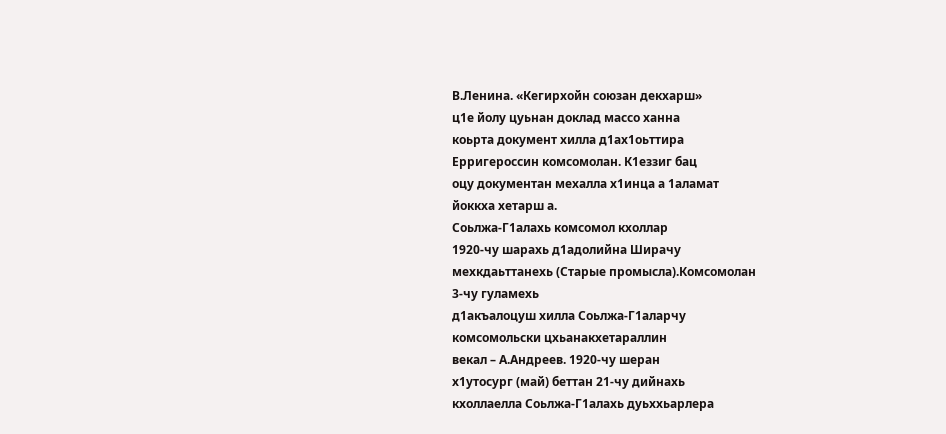В.Ленина. «Кегирхойн союзан декхарш»
ц1е йолу цуьнан доклад массо ханна
коьрта документ хилла д1ах1оьттира
Ерригероссин комсомолан. К1еззиг бац
оцу документан мехалла х1инца а 1аламат
йоккха хетарш а.
Соьлжа-Г1алахь комсомол кхоллар
1920-чу шарахь д1адолийна Ширачу
мехкдаьттанехь (Старые промысла).Комсомолан
3-чу гуламехь
д1акъалоцуш хилла Соьлжа-Г1аларчу
комсомольски цхьанакхетараллин
векал – А.Андреев. 1920-чу шеран
х1утосург (май) беттан 21-чу дийнахь
кхоллаелла Соьлжа-Г1алахь дуьххьарлера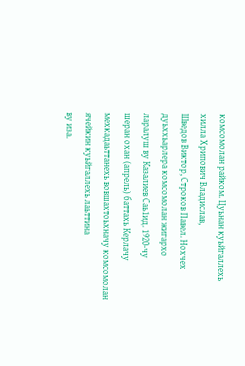комсомолан райком. Цуьнан куьйгаллехь
хилла Хрипович Владислав,
Шведов Виктор, Строков Павел. Нохчех
дуьххьарлера комсомолан жигархо
ларалуш ву Казалиев Саь1ид. 1920-чу
шеран охан (апрель) баттахь Керлачу
мехкадаьттанехь вовшахтоьхначу комсомолан
ячейкин куьйгаллехь лаьттина
ву иза.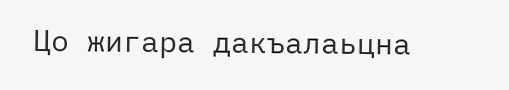Цо жигара дакъалаьцна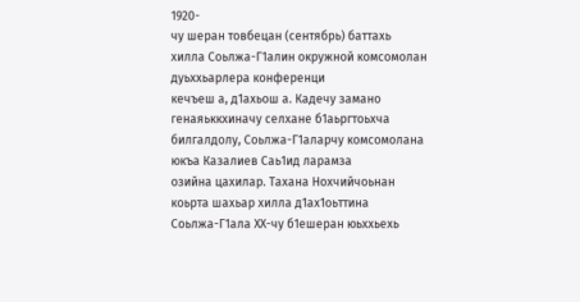1920-
чу шеран товбецан (сентябрь) баттахь
хилла Соьлжа-Г1алин окружной комсомолан
дуьххьарлера конференци
кечъеш а, д1ахьош а. Кадечу замано
генаяьккхиначу селхане б1аьргтоьхча
билгалдолу, Соьлжа-Г1аларчу комсомолана
юкъа Казалиев Саь1ид ларамза
озийна цахилар. Тахана Нохчийчоьнан
коьрта шахьар хилла д1ах1оьттина
Соьлжа-Г1ала ХХ-чу б1ешеран юьххьехь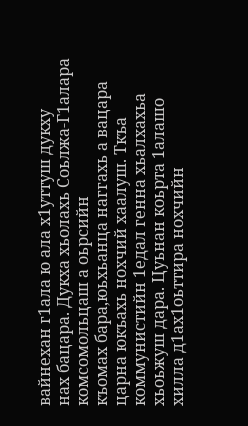вайнехан г1ала ю ала х1уттуш дукху
нах бацара. Дукха хьолахь Соьлжа-Г1алара
комсомольцаш а оьрсийн
къомах бара,юьхьанца наггахь а вацара
царна юкъахь нохчий хаалуш. Ткъа
коммунистийн 1едал генна хьалхахьа
хьоьжуш дара. Цуьнан коьрта 1алашо
хилла д1ах1оьттира нохчийн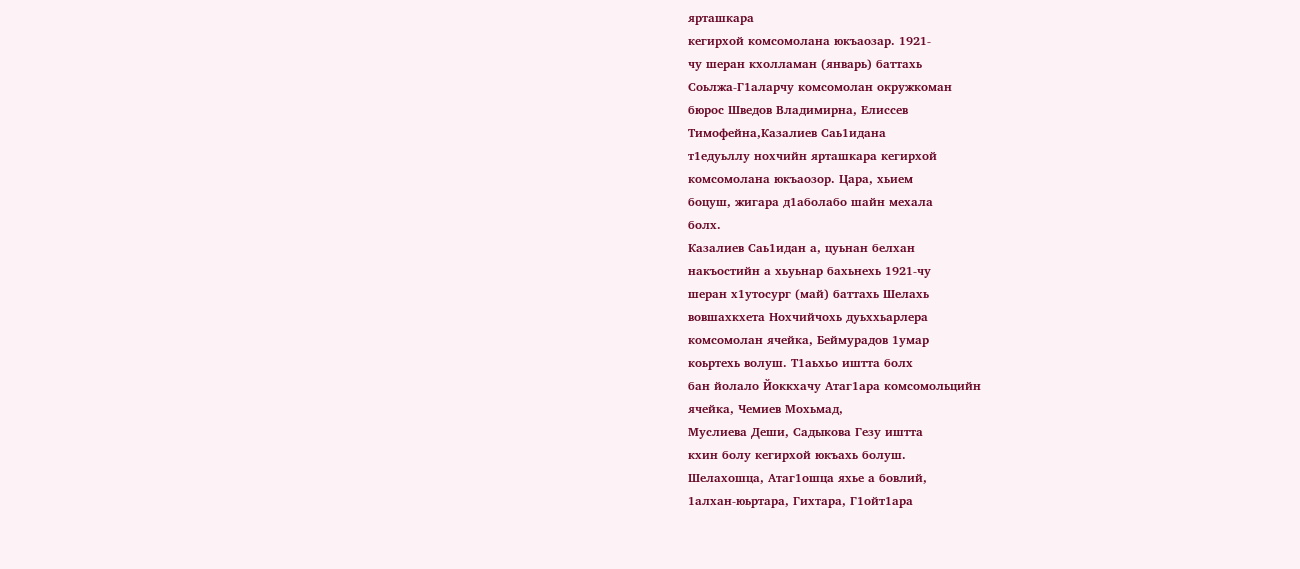ярташкара
кегирхой комсомолана юкъаозар. 1921-
чу шеран кхолламан (январь) баттахь
Соьлжа-Г1аларчу комсомолан окружкоман
бюрос Шведов Владимирна, Елиссев
Тимофейна,Казалиев Саь1идана
т1едуьллу нохчийн ярташкара кегирхой
комсомолана юкъаозор. Цара, хьием
боцуш, жигара д1аболабо шайн мехала
болх.
Казалиев Саь1идан а, цуьнан белхан
накъостийн а хьуьнар бахьнехь 1921-чу
шеран х1утосург (май) баттахь Шелахь
вовшахкхета Нохчийчохь дуьххьарлера
комсомолан ячейка, Беймурадов 1умар
коьртехь волуш. Т1аьхьо иштта болх
бан йолало Йоккхачу Атаг1ара комсомольцийн
ячейка, Чемиев Мохьмад,
Муслиева Деши, Садыкова Гезу иштта
кхин болу кегирхой юкъахь болуш.
Шелахошца, Атаг1ошца яхье а бовлий,
1алхан-юьртара, Гихтара, Г1ойт1ара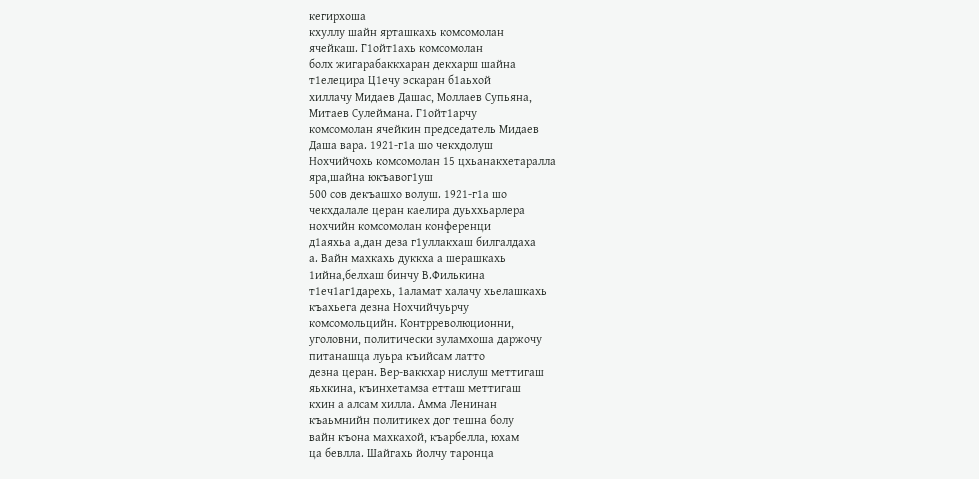кегирхоша
кхуллу шайн ярташкахь комсомолан
ячейкаш. Г1ойт1ахь комсомолан
болх жигарабаккхаран декхарш шайна
т1елецира Ц1ечу эскаран б1аьхой
хиллачу Мидаев Дашас, Моллаев Супьяна,
Митаев Сулеймана. Г1ойт1арчу
комсомолан ячейкин председатель Мидаев
Даша вара. 1921-г1а шо чекхдолуш
Нохчийчохь комсомолан 15 цхьанакхетаралла
яра,шайна юкъавог1уш
500 сов декъашхо волуш. 1921-г1а шо
чекхдалале церан каелира дуьххьарлера
нохчийн комсомолан конференци
д1аяхьа а,дан деза г1уллакхаш билгалдаха
а. Вайн махкахь дуккха а шерашкахь
1ийна,белхаш бинчу В.Филькина
т1еч1аг1дарехь, 1аламат халачу хьелашкахь
къахьега дезна Нохчийчуьрчу
комсомольцийн. Контрреволюционни,
уголовни, политически зуламхоша даржочу
питанашца луьра къийсам латто
дезна церан. Вер-ваккхар нислуш меттигаш
яьхкина, къинхетамза етташ меттигаш
кхин а алсам хилла. Амма Ленинан
къаьмнийн политикех дог тешна болу
вайн къона махкахой, къарбелла, юхам
ца бевлла. Шайгахь йолчу таронца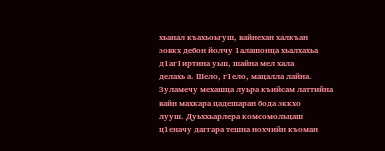хьанал къахьоьгуш, вайнехан халкъан
зовкх дебон йолчу 1алашонца хьалхахьа
д1аг1иртина уьш, шайна мел хала
делахь а. Шело, г1ело, мацалла лайна.
Зуламечу мехашца луьра къийсам латтийна
вайн махкара цадешаран бода эккхо
лууш. Дуьххьарлера комсомольцаш
ц1еначу даггара тешна нохчийн къоман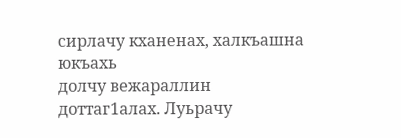сирлачу кханенах, халкъашна юкъахь
долчу вежараллин доттаг1алах. Луьрачу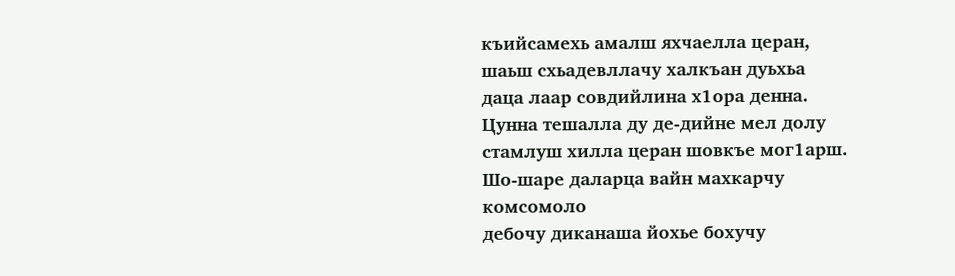къийсамехь амалш яхчаелла церан,
шаьш схьадевллачу халкъан дуьхьа
даца лаар совдийлина х1ора денна.
Цунна тешалла ду де-дийне мел долу
стамлуш хилла церан шовкъе мог1арш.
Шо-шаре даларца вайн махкарчу комсомоло
дебочу диканаша йохье бохучу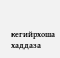кегийрхоша хаддаза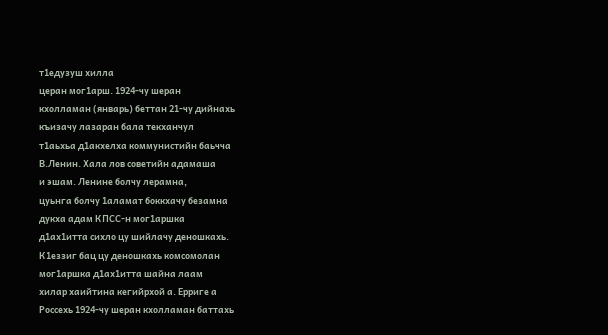т1едузуш хилла
церан мог1арш. 1924-чу шеран
кхолламан (январь) беттан 21-чу дийнахь
къизачу лазаран бала текханчул
т1аьхьа д1акхелха коммунистийн баьчча
В.Ленин. Хала лов советийн адамаша
и эшам. Ленине болчу лерамна,
цуьнга болчу 1аламат боккхачу безамна
дукха адам КПСС-н мог1аршка
д1ах1итта сихло цу шийлачу деношкахь.
К1еззиг бац цу деношкахь комсомолан
мог1аршка д1ах1итта шайна лаам
хилар хаийтина кегийрхой а. Ерриге а
Россехь 1924-чу шеран кхолламан баттахь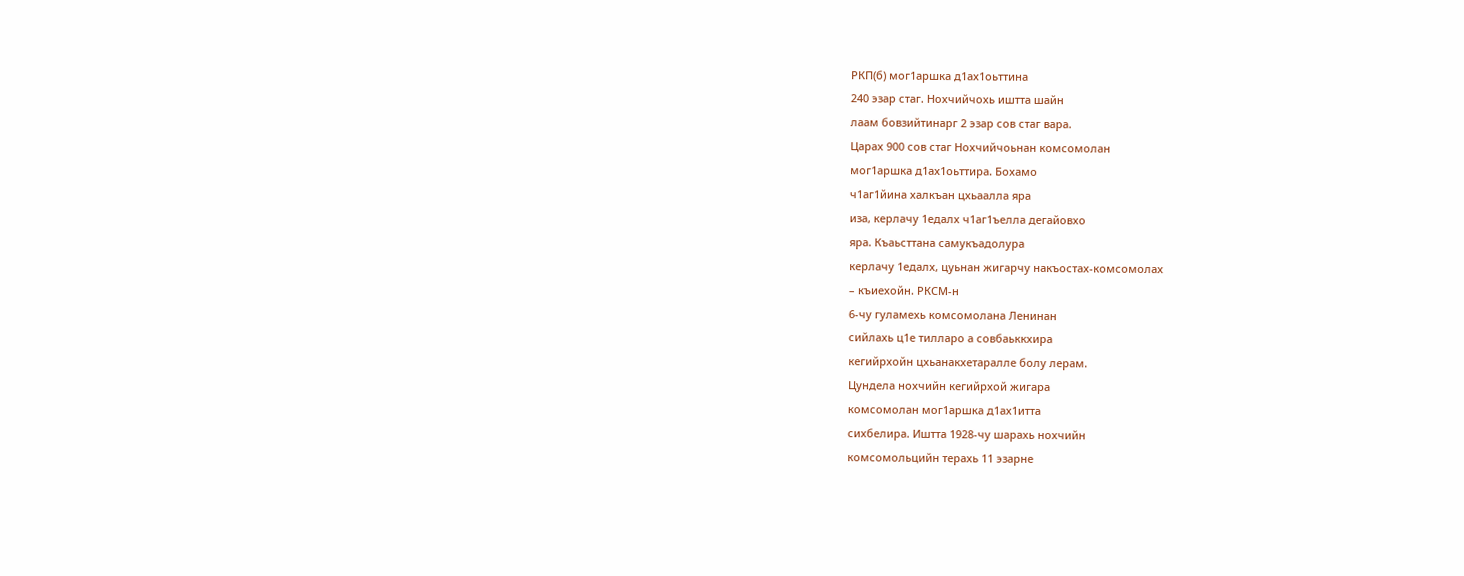РКП(б) мог1аршка д1ах1оьттина
240 эзар стаг. Нохчийчохь иштта шайн
лаам бовзийтинарг 2 эзар сов стаг вара.
Царах 900 сов стаг Нохчийчоьнан комсомолан
мог1аршка д1ах1оьттира. Бохамо
ч1аг1йина халкъан цхьаалла яра
иза, керлачу 1едалх ч1аг1ъелла дегайовхо
яра. Къаьсттана самукъадолура
керлачу 1едалх, цуьнан жигарчу накъостах-комсомолах
– къиехойн. РКСМ-н
6-чу гуламехь комсомолана Ленинан
сийлахь ц1е тилларо а совбаьккхира
кегийрхойн цхьанакхетаралле болу лерам.
Цундела нохчийн кегийрхой жигара
комсомолан мог1аршка д1ах1итта
сихбелира. Иштта 1928-чу шарахь нохчийн
комсомольцийн терахь 11 эзарне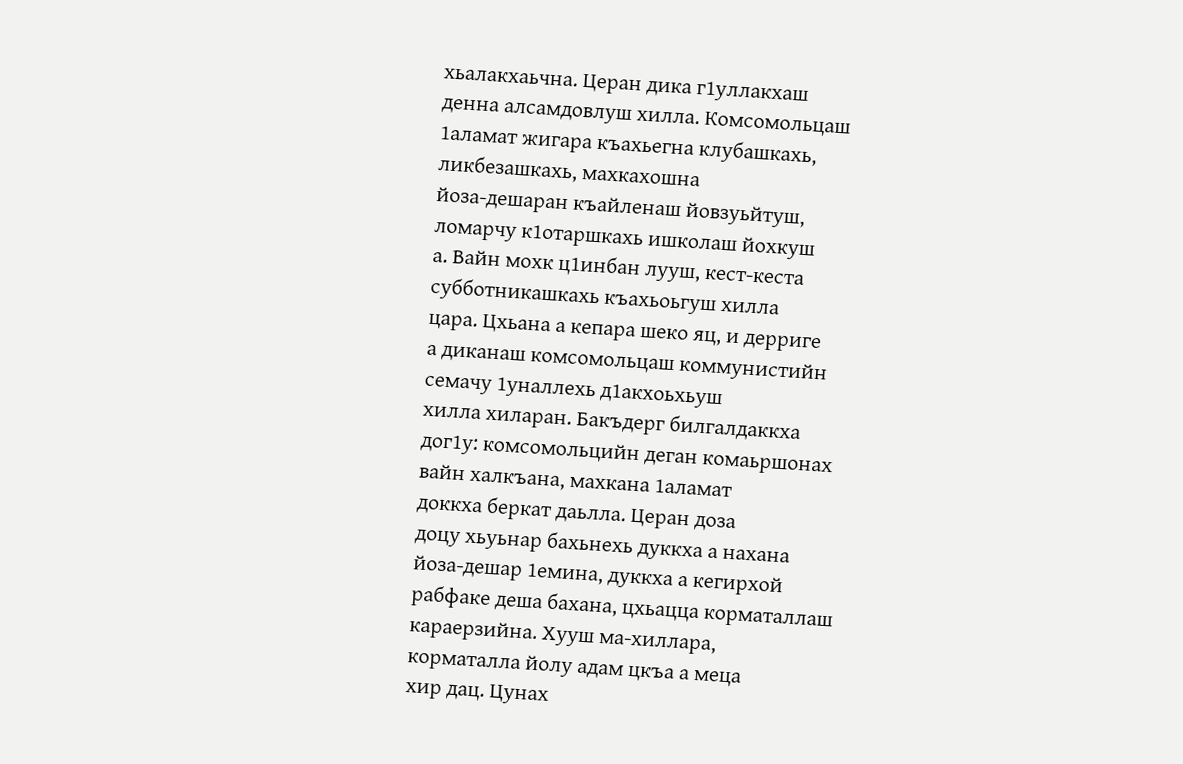хьалакхаьчна. Церан дика г1уллакхаш
денна алсамдовлуш хилла. Комсомольцаш
1аламат жигара къахьегна клубашкахь,
ликбезашкахь, махкахошна
йоза-дешаран къайленаш йовзуьйтуш,
ломарчу к1отаршкахь ишколаш йохкуш
а. Вайн мохк ц1инбан лууш, кест-кеста
субботникашкахь къахьоьгуш хилла
цара. Цхьана а кепара шеко яц, и дерриге
а диканаш комсомольцаш коммунистийн
семачу 1уналлехь д1акхоьхьуш
хилла хиларан. Бакъдерг билгалдаккха
дог1у: комсомольцийн деган комаьршонах
вайн халкъана, махкана 1аламат
доккха беркат даьлла. Церан доза
доцу хьуьнар бахьнехь дуккха а нахана
йоза-дешар 1емина, дуккха а кегирхой
рабфаке деша бахана, цхьацца корматаллаш
караерзийна. Хууш ма-хиллара,
корматалла йолу адам цкъа а меца
хир дац. Цунах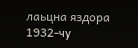лаьцна яздора 1932-чу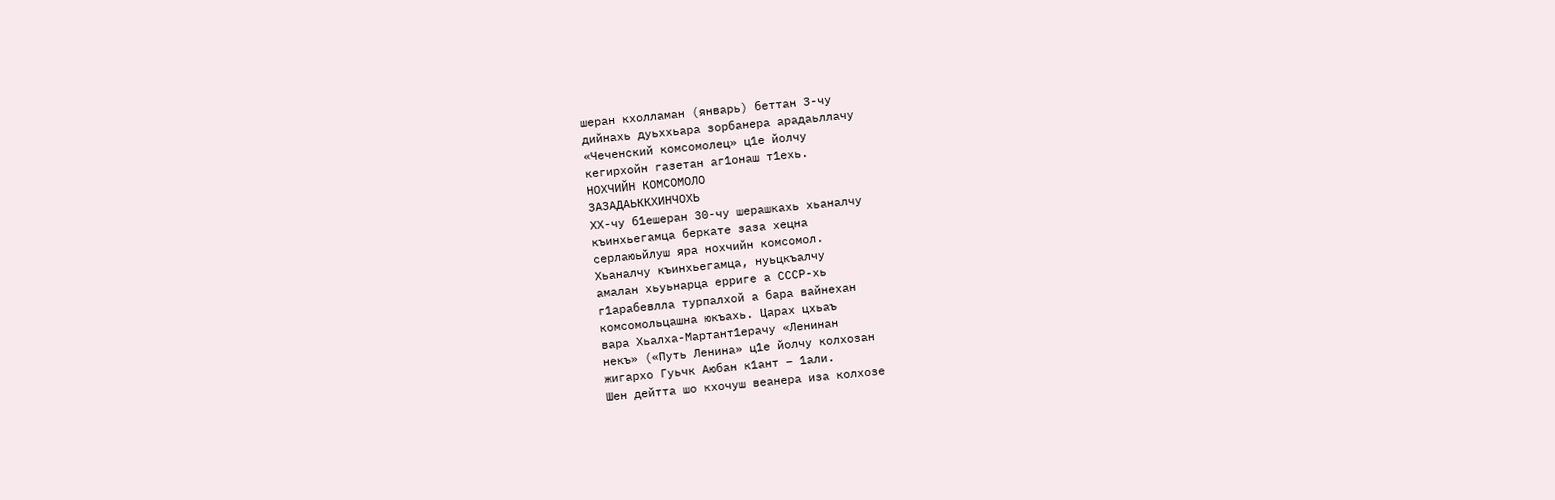шеран кхолламан (январь) беттан 3-чу
дийнахь дуьххьара зорбанера арадаьллачу
«Чеченский комсомолец» ц1е йолчу
кегирхойн газетан аг1онаш т1ехь.
НОХЧИЙН КОМСОМОЛО
ЗАЗАДАЬККХИНЧОХЬ
ХХ-чу б1ешеран 30-чу шерашкахь хьаналчу
къинхьегамца беркате заза хецна
серлаюьйлуш яра нохчийн комсомол.
Хьаналчу къинхьегамца, нуьцкъалчу
амалан хьуьнарца ерриге а СССР-хь
г1арабевлла турпалхой а бара вайнехан
комсомольцашна юкъахь. Царах цхьаъ
вара Хьалха-Мартант1ерачу «Ленинан
некъ» («Путь Ленина» ц1е йолчу колхозан
жигархо Гуьчк Аюбан к1ант – 1али.
Шен дейтта шо кхочуш веанера иза колхозе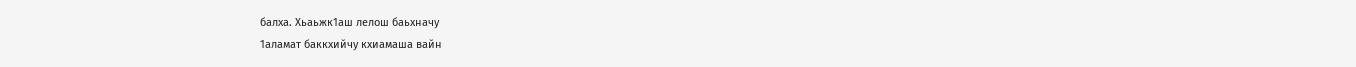балха. Хьаьжк1аш лелош баьхначу
1аламат баккхийчу кхиамаша вайн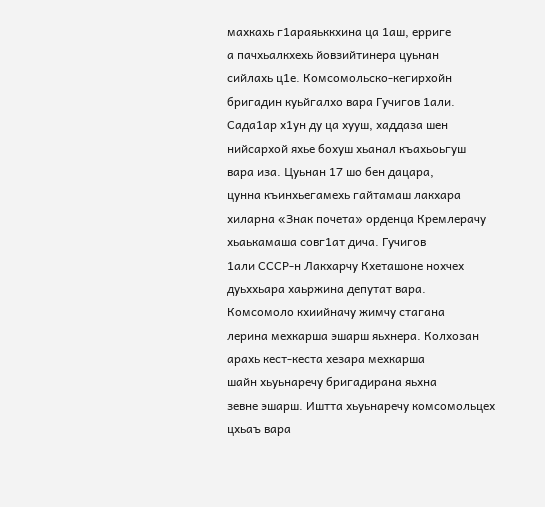махкахь г1араяьккхина ца 1аш, ерриге
а пачхьалкхехь йовзийтинера цуьнан
сийлахь ц1е. Комсомольско-кегирхойн
бригадин куьйгалхо вара Гучигов 1али.
Сада1ар х1ун ду ца хууш, хаддаза шен
нийсархой яхье бохуш хьанал къахьоьгуш
вара иза. Цуьнан 17 шо бен дацара,
цунна къинхьегамехь гайтамаш лакхара
хиларна «Знак почета» орденца Кремлерачу
хьаькамаша совг1ат дича. Гучигов
1али СССР-н Лакхарчу Кхеташоне нохчех
дуьххьара хаьржина депутат вара.
Комсомоло кхиийначу жимчу стагана
лерина мехкарша эшарш яьхнера. Колхозан
арахь кест-кеста хезара мехкарша
шайн хьуьнаречу бригадирана яьхна
зевне эшарш. Иштта хьуьнаречу комсомольцех
цхьаъ вара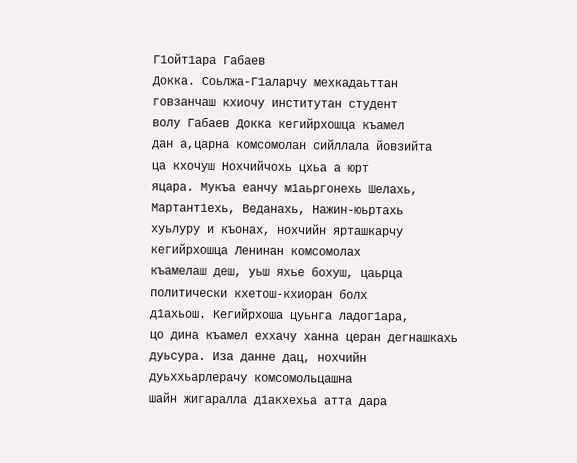Г1ойт1ара Габаев
Докка. Соьлжа-Г1аларчу мехкадаьттан
говзанчаш кхиочу институтан студент
волу Габаев Докка кегийрхошца къамел
дан а,царна комсомолан сийллала йовзийта
ца кхочуш Нохчийчохь цхьа а юрт
яцара. Мукъа еанчу м1аьргонехь Шелахь,
Мартант1ехь, Веданахь, Нажин-юьртахь
хуьлуру и къонах, нохчийн ярташкарчу
кегийрхошца Ленинан комсомолах
къамелаш деш, уьш яхье бохуш, цаьрца
политически кхетош-кхиоран болх
д1ахьош. Кегийрхоша цуьнга ладог1ара,
цо дина къамел еххачу ханна церан дегнашкахь
дуьсура. Иза данне дац, нохчийн
дуьххьарлерачу комсомольцашна
шайн жигаралла д1акхехьа атта дара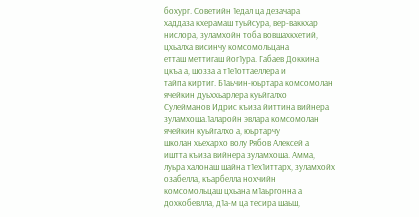бохург. Советийн 1едал ца дезачара
хаддаза кхерамаш туьйсура, вер-ваккхар
нислора, зуламхойн тоба вовшахкхетий,
цхьалха висинчу комсомольцана
етташ меттигаш йог1ура. Габаев Доккина
цкъа а, шозза а т1е1оттаеллера и
тайпа киртиг. Б1аьчин-юьртара комсомолан
ячейкин дуьххьарлера куьйгалхо
Сулейманов Идрис къиза йиттина вийнера
зуламхоша.1аларойн эвлара комсомолан
ячейкин куьйгалхо а, юьртарчу
школан хьехархо волу Рябов Алексей а
иштта къиза вийнера зуламхоша. Амма,
луьра халонаш шайна т1ех1иттарх, зуламхойх
озабелла, къарбелла нохчийн
комсомольцаш цхьана м1аьргонна а
дохкобевлла, д1а-м ца тесира шаьш,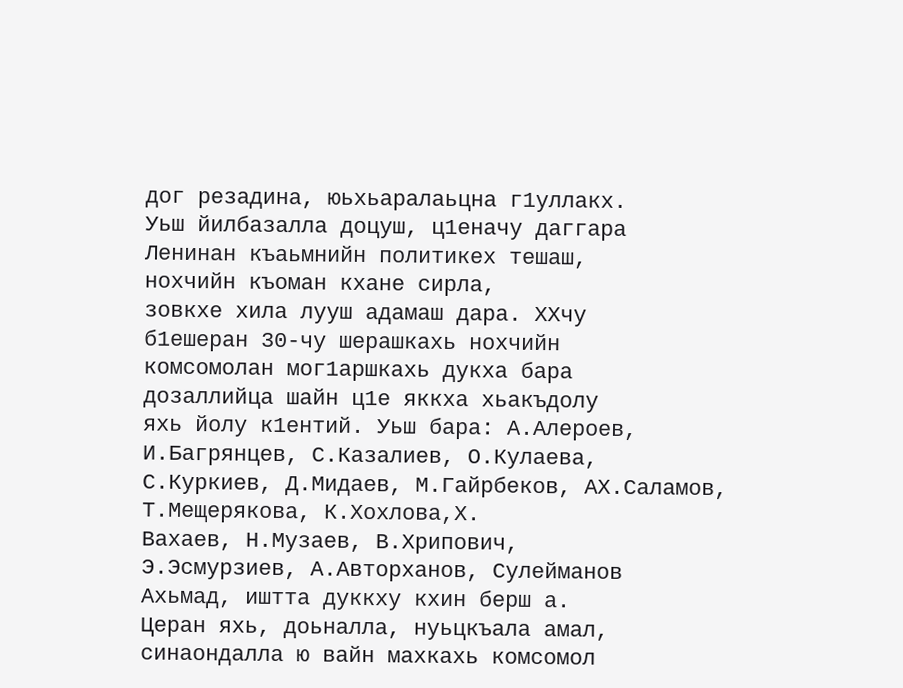дог резадина, юьхьаралаьцна г1уллакх.
Уьш йилбазалла доцуш, ц1еначу даггара
Ленинан къаьмнийн политикех тешаш,
нохчийн къоман кхане сирла,
зовкхе хила лууш адамаш дара. ХХчу
б1ешеран 30-чу шерашкахь нохчийн
комсомолан мог1аршкахь дукха бара
дозаллийца шайн ц1е яккха хьакъдолу
яхь йолу к1ентий. Уьш бара: А.Алероев,
И.Багрянцев, С.Казалиев, О.Кулаева,
С.Куркиев, Д.Мидаев, М.Гайрбеков, АХ.Саламов,
Т.Мещерякова, К.Хохлова,Х.
Вахаев, Н.Музаев, В.Хрипович,
Э.Эсмурзиев, А.Авторханов, Сулейманов
Ахьмад, иштта дуккху кхин берш а.
Церан яхь, доьналла, нуьцкъала амал,
синаондалла ю вайн махкахь комсомол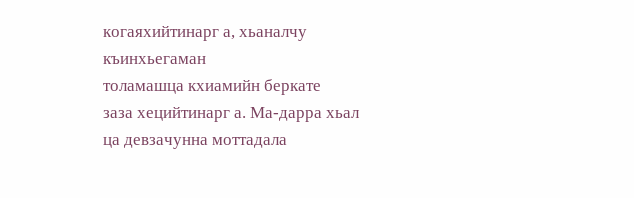когаяхийтинарг а, хьаналчу къинхьегаман
толамашца кхиамийн беркате
заза хецийтинарг а. Ма-дарра хьал
ца девзачунна моттадала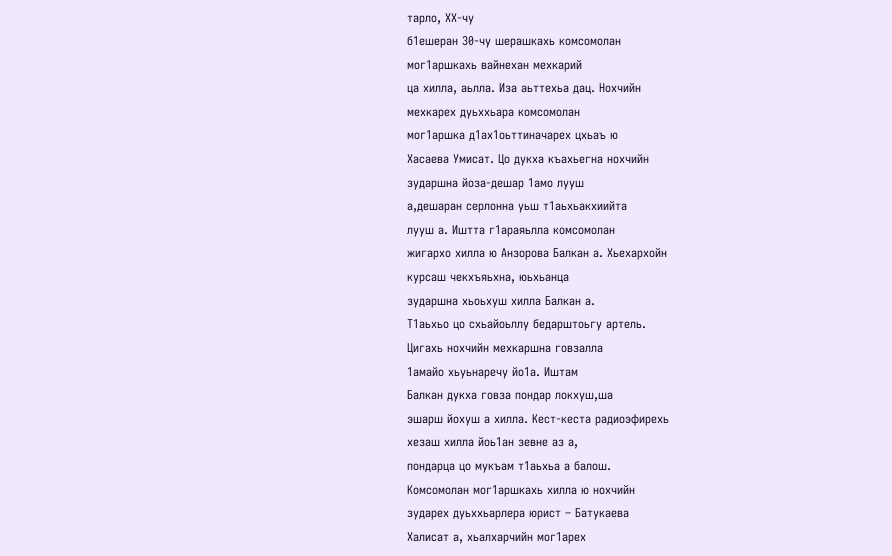тарло, ХХ-чу
б1ешеран 30-чу шерашкахь комсомолан
мог1аршкахь вайнехан мехкарий
ца хилла, аьлла. Иза аьттехьа дац. Нохчийн
мехкарех дуьххьара комсомолан
мог1аршка д1ах1оьттиначарех цхьаъ ю
Хасаева Умисат. Цо дукха къахьегна нохчийн
зударшна йоза-дешар 1амо лууш
а,дешаран серлонна уьш т1аьхьакхиийта
лууш а. Иштта г1араяьлла комсомолан
жигархо хилла ю Анзорова Балкан а. Хьехархойн
курсаш чекхъяьхна, юьхьанца
зударшна хьоьхуш хилла Балкан а.
Т1аьхьо цо схьайоьллу бедарштоьгу артель.
Цигахь нохчийн мехкаршна говзалла
1амайо хьуьнаречу йо1а. Иштам
Балкан дукха говза пондар локхуш,ша
эшарш йохуш а хилла. Кест-кеста радиоэфирехь
хезаш хилла йоь1ан зевне аз а,
пондарца цо мукъам т1аьхьа а балош.
Комсомолан мог1аршкахь хилла ю нохчийн
зударех дуьххьарлера юрист – Батукаева
Халисат а, хьалхарчийн мог1арех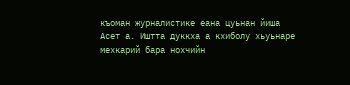къоман журналистике еана цуьнан йиша
Асет а. Иштта дуккха а кхиболу хьуьнаре
мехкарий бара нохчийн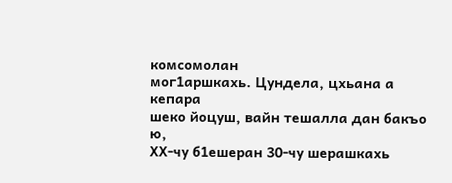комсомолан
мог1аршкахь. Цундела, цхьана а кепара
шеко йоцуш, вайн тешалла дан бакъо ю,
ХХ-чу б1ешеран 30-чу шерашкахь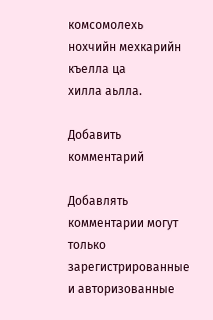комсомолехь
нохчийн мехкарийн къелла ца
хилла аьлла.

Добавить комментарий

Добавлять комментарии могут только зарегистрированные и авторизованные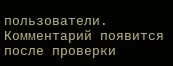пользователи. Комментарий появится после проверки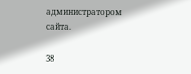администратором сайта.

38